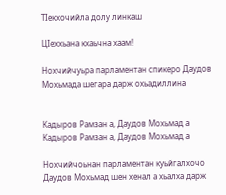ТIекхочийла долу линкаш

ЦIеххьана кхаьчна хаам!

Нохчийчуьра парламентан спикеро Даудов Мохьмада шегара дарж охьадиллина


Кадыров Рамзан а, Даудов Мохьмад а
Кадыров Рамзан а, Даудов Мохьмад а

Нохчийчоьнан парламентан куьйгалхочо Даудов Мохьмад шен хенал а хьалха дарж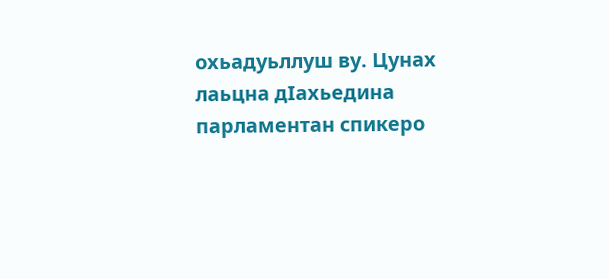охьадуьллуш ву. Цунах лаьцна дIахьедина парламентан спикеро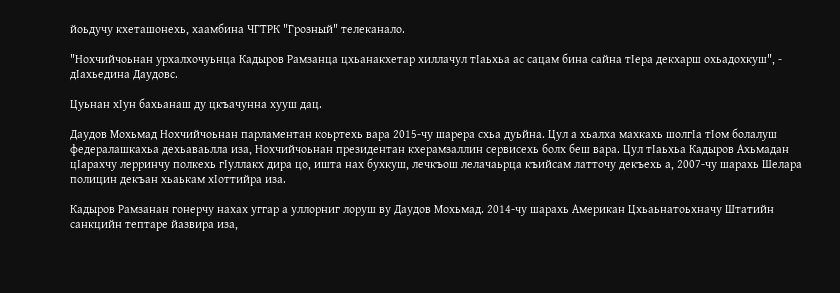йоьдучу кхеташонехь, хаамбина ЧГТРК "Грозный" телеканало.

"Нохчийчоьнан урхалхочуьнца Кадыров Рамзанца цхьанакхетар хиллачул тIаьхьа ас сацам бина сайна тIера декхарш охьадохкуш", - дIахьедина Даудовс.

Цуьнан хIун бахьанаш ду цкъачунна хууш дац.

Даудов Мохьмад Нохчийчоьнан парламентан коьртехь вара 2015-чу шарера схьа дуьйна. Цул а хьалха махкахь шолгIа тIом болалуш федералашкахьа дехьаваьлла иза, Нохчийчоьнан президентан кхерамзаллин сервисехь болх беш вара. Цул тIаьхьа Кадыров Ахьмадан цIарахчу лерринчу полкехь гIуллакх дира цо, ишта нах бухкуш, лечкъош лелачаьрца къийсам латточу декъехь а, 2007-чу шарахь Шелара полицин декъан хьаькам хIоттийра иза.

Кадыров Рамзанан гонерчу нахах уггар а уллорниг лоруш ву Даудов Мохьмад. 2014-чу шарахь Американ Цхьаьнатоьхначу Штатийн санкцийн тептаре йазвира иза,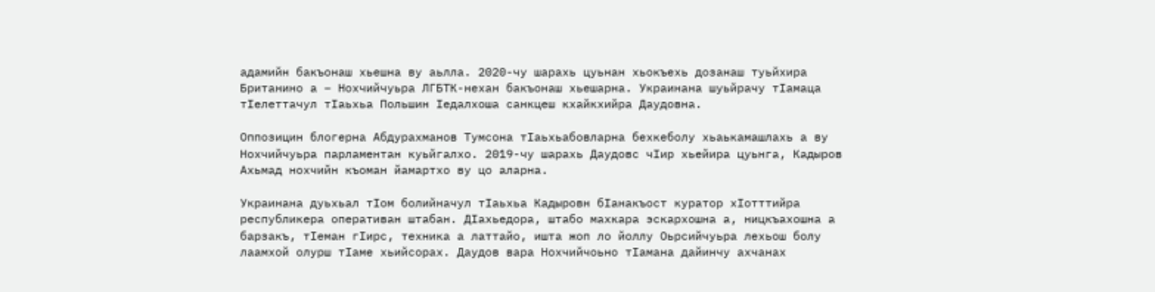адамийн бакъонаш хьешна ву аьлла. 2020-чу шарахь цуьнан хьокъехь дозанаш туьйхира Британино а – Нохчийчуьра ЛГБТК-нехан бакъонаш хьешарна. Украинана шуьйрачу тIамаца тIелеттачул тIаьхьа Польшин Iедалхоша санкцеш кхайкхийра Даудовна.

Оппозицин блогерна Абдурахманов Тумсона тIаьхьабовларна бехкеболу хьаькамашлахь а ву Нохчийчуьра парламентан куьйгалхо. 2019-чу шарахь Даудовс чIир хьейира цуьнга, Кадыров Ахьмад нохчийн къоман йамартхо ву цо аларна.

Украинана дуьхьал тIом болийначул тIаьхьа Кадыровн бIанакъост куратор хIотттийра республикера оперативан штабан. ДIахьедора, штабо махкара эскархошна а, ницкъахошна а барзакъ, тIеман гIирс, техника а латтайо, ишта жоп ло йоллу Оьрсийчуьра лехьош болу лаамхой олурш тIаме хьийсорах. Даудов вара Нохчийчоьно тIамана дайинчу ахчанах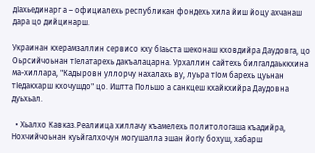дIахьединарг а – официалехь республикан фондехь хила йиш йоцу ахчанаш дара цо дийцинарш.

Украинан кхерамзаллин сервисо кху бIаьста шеконаш кховдийра Даудовга, цо Оьрсийчоьнан тIелатарехь дакъалацарна. Урхаллин сайтехь билгалдаьккхина ма-хиллара, "Кадыровн уллорчу нахалахь ву, луьра тIом барехь цуьнан тIедакхарш кхочушдо" цо. Иштта Польшо а санкцеш кхайкхийра Даудовна дуьхьал.

  • Хьалхо Кавказ.Реалиица хиллачу къамелехь политологаша къадийра, Нохчийчоьнан куьйгалхочун могушалла эшан йогIу бохуш, хабарш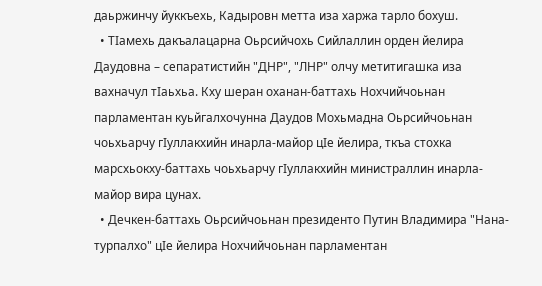даьржинчу йуккъехь, Кадыровн метта иза харжа тарло бохуш.
  • ТIамехь дакъалацарна Оьрсийчохь Сийлаллин орден йелира Даудовна – сепаратистийн "ДНР", "ЛНР" олчу метитигашка иза вахначул тIаьхьа. Кху шеран оханан-баттахь Нохчийчоьнан парламентан куьйгалхочунна Даудов Мохьмадна Оьрсийчоьнан чоьхьарчу гIуллакхийн инарла-майор цIе йелира, ткъа стохка марсхьокху-баттахь чоьхьарчу гIуллакхийн министраллин инарла-майор вира цунах.
  • Дечкен-баттахь Оьрсийчоьнан президенто Путин Владимира "Нана-турпалхо" цIе йелира Нохчийчоьнан парламентан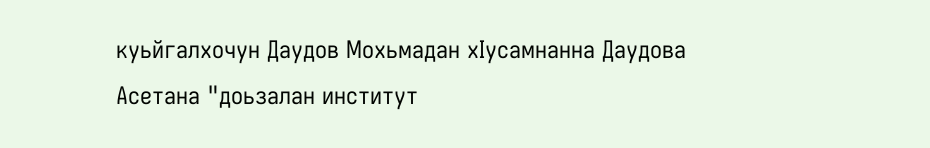куьйгалхочун Даудов Мохьмадан хIусамнанна Даудова Асетана "доьзалан институт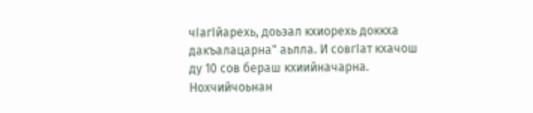чIагIйарехь, доьзал кхиорехь доккха дакъалацарна" аьлла. И совгIат кхачош ду 10 сов бераш кхиийначарна. Нохчийчоьнан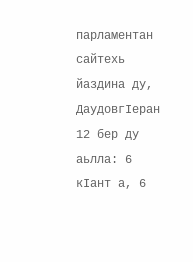парламентан сайтехь йаздина ду, ДаудовгIеран 12 бер ду аьлла: 6 кIант а, 6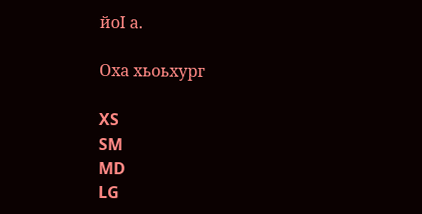йоI а.

Оха хьоьхург

XS
SM
MD
LG